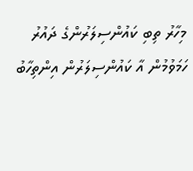މިހާރު ތިބި ކައުންސިލަރުންގެ ދައުރު ހަމަވުމުން އާ ކައުންސިލަރުން އިންތިހާބު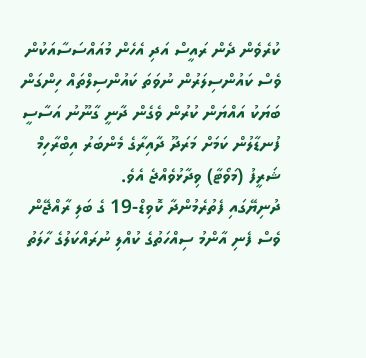ކުރެވެން ދެން ރައީސް އަދި އެހެން މުއައްސަސާއަކުން ވެސް ކައުންސިލަރުން ނުވަތަ ކައުންސިލްތައް ހިންގަން ބަޔަކު އައްޔަން ކުރުން ވެގެން ދާނީ ގާނޫނު އަސާސީ ފުނޑާލުން ކަމަށް މަރަދޫ ދާއިރާގެ މެންބަރު އިބްރާހިމް ޝަރީފު (މަވޯޓާ) ވިދާޅުވެއްޖެ އެވެ.
ދުނިޔޭގައި ފެތުރެމުންދާ ކޮވިޑް-19 ގެ ބަލި ރާއްޖޭން ވެސް ފެނި އާންމު ސިއްހަތުގެ ކުއްލި ނުރައްކަލުގެ ހާލަތު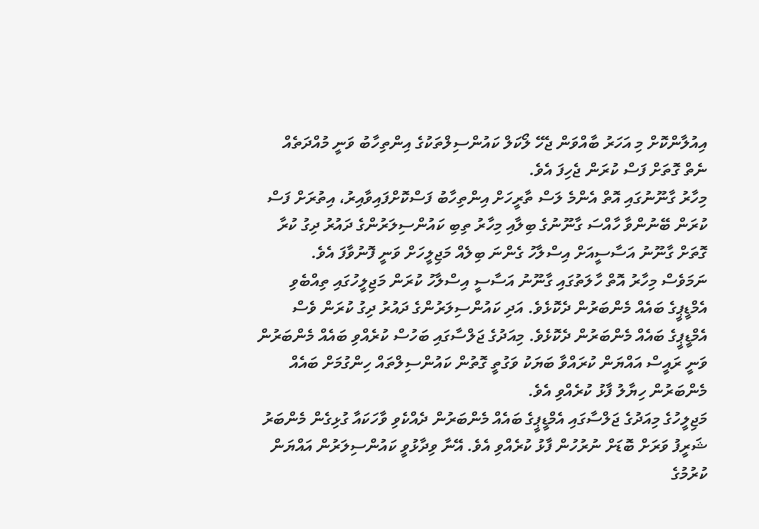އިއުލާންކޮށް މި އަހަރު ބާއްވަން ޖެހޭ ލޯކަލް ކައުންސިލްތަކުގެ އިންތިހާބު ވަނީ މުއްދަތެއް ނެތް ގޮތަށް ފަސް ކުރަން ޖެހިފަ އެވެ.
މިހާރު ގާނޫނުގައި އޮތް އެންމެ ލަސް ތާރީހަށް އިންތިހާބު ފަސްކޮށްފައިވާއިރު، އިތުރަށް ފަސް ކުރަން ބޭނުންވާ ހާއްސަ ގާނޫނުގެ ބިލާއި މިހާރު ތިބި ކައުންސިލަރުންގެ ދައުރު ދިގު ކުރާ ގޮތަށް ގާނޫނު އަސާސީއަށް އިސްލާހު ގެންނަ ބިލެއް މަޖިލީހަށް ވަނީ ފޮނުވާފަ އެވެ.
ނަމަވެސް މިހާރު އޮތް ހާލަތުގައި ގާނޫނު އަސާސީ އިސްލާހު ކުރަން މަޖިލީހުގައި ތިއްބެވި އެމްޑީޕީގެ ބައެއް މެންބަރުން ދެކޮޅެވެ. އަދި ކައުންސިލަރުންގެ ދައުރު ދިގު ކުރަން ވެސް އެމްޑީޕީގެ ބައެއް މެންބަރުން ދެކޮޅެވެ. މިއަދުގެ ޖަލްސާގައި ބަހުސް ކުރެއްވި ބައެއް މެންބަރުން ވަނީ ރައީސް އައްޔަން ކުރައްވާ ބަޔަކު ވަގުތީ ގޮތުން ކައުންސިލްތައް ހިންގުމަށް ބައެއް މެންބަރުން ހިޔާލު ފާޅު ކުރެއްވި އެވެ.
މަޖިލީހުގެ މިއަދުގެ ޖަލްސާގައި އެމްޑީޕީގެ ބައެއް މެންބަރުން ދެއްކެވި ވާހަކައާ ގުޅިގެން މެންބަރު ޝަރީފު ވަރަށް ބޮޑަށް ނުރުހުން ފާޅު ކުރެއްވި އެވެ. އޭނާ ވިދާޅުވީ ކައުންސިލަރުން އައްޔަން ކުރުމުގެ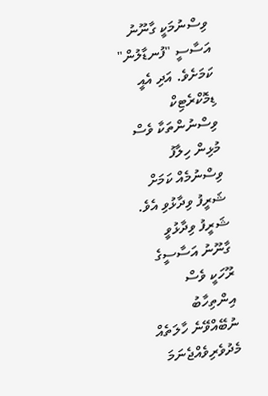ވިސްނުމަކީ ގާނޫނު އަސާސީ "ފުނޑާލުން" ކަމަށެވެ. އަދި އެއީ ޑިމޮކްރެޓިކް ވިސްނުންތަކާ ވެސް މުޅިން ހިލާފު ވިސްނުމެއް ކަމަށް ޝަރީފު ވިދާޅުވި އެވެ.
ޝަރީފު ވިދާޅުވީ ގާނޫނު އަސާސީގެ ރޫހަކީ ވެސް އިންތިހާބު ނުބޭއްވޭނެ ހާލަތެއް މެދުވެރިވެއްޖެނަމަ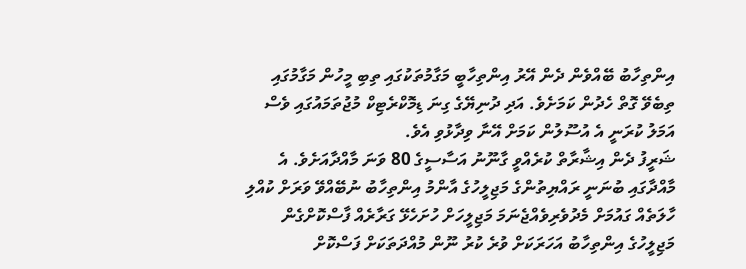އިންތިހާބު ބޭއްވެން ދެން އޭރު އިންތިހާބީ މަގާމުތަކުގައި ތިބި މީހުން މަގާމުގައި ތިބެވޭ ގޮތް ހެދުން ކަމަށެވެ. އަދި ދުނިޔޭގެ ގިނަ ޑިމޮކްރެޓިކް މުޖުތަމައުގައި ވެސް އަމަލު ކުރަނީ އެ އުސޫލުން ކަމަށް އޭނާ ވިދާޅުވި އެވެ.
ޝަރީފު ދެން އިޝާރާތް ކުރެއްވީ ގާނޫނު އަސާސީގެ 80 ވަނަ މާއްދާއަށެވެ. އެ މާއްދާގައި ބުނަނީ ރައްޔިތުންގެ މަޖިލީހުގެ އާންމު އިންތިހާބު ނުބޭއްވޭ ވަރަށް ކުއްލި ހާލަތެއް ގައުމަށް މެދުވެރިވެއްޖެނަމަ މަޖިލީހަށް ހުށަހެޅޭ ގަރާރެއް ފާސްކޮށްގެން މަޖިލީހުގެ އިންތިހާބު އަހަރަކަށް ވުރެ ކުރު ނޫން މުއްދަތަކަށް ފަސްކޮށް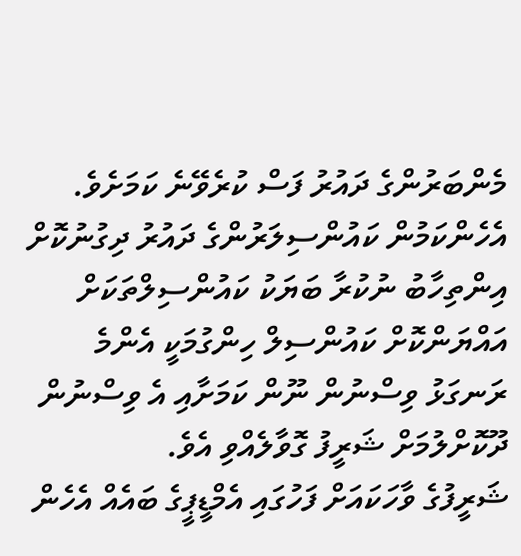މެންބަރުންގެ ދައުރު ފަސް ކުރެވޭނެ ކަމަށެވެ.
އެހެންކަމުން ކައުންސިލަރުންގެ ދައުރު ދިގުނުކޮށް އިންތިހާބު ނުކުރާ ބަޔަކު ކައުންސިލްތަކަށް އައްޔަންކޮށް ކައުންސިލް ހިންގުމަކީ އެންމެ ރަނގަޅު ވިސްނުން ނޫން ކަމަށާއި އެ ވިސްނުން ދޫކޮށްލުމަށް ޝަރީފު ގޮވާލެއްވި އެވެ.
ޝަރީފުގެ ވާހަކައަށް ފަހުގައި އެމްޑީޕީގެ ބައެއް އެހެން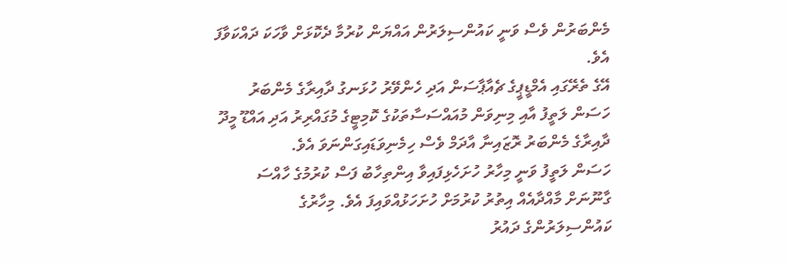މެންބަރުން ވެސް ވަނީ ކައުންސިލަރުން އައްޔަން ކުރުމާ ދެކޮޅަށް ވާހަކަ ދައްކަވާފަ އެވެ.
އޭގެ ތެރޭގައި އެމްޑީޕީގެ ޗެއާޕާސަން އަދި ހެންވޭރު ހުޅަނގު ދާއިރާގެ މެންބަރު ހަސަން ލަތީފު އާއި މިނިވަން މުއައްސަސާތަކުގެ ކޮމިޓީގެ މުގައްރިރު އަދި އައްޑޫ މީދޫ ދާއިރާގެ މެންބަރު ރޮޒައިނާ އާދަމް ވެސް ހިމެނިވަޑައިގަންނަވަ އެވެ.
ހަސަން ލަތީފު ވަނީ މިހާރު ހުށަހެޅިފައިވާ އިންތިހާބު ފަސް ކުރުމުގެ ހާއްސަ ގާނޫނަށް މާއްދާއެއް އިތުރު ކުރުމަށް ހުށަހަޅުއްވައިފަ އެވެ. މިހާރުގެ ކައުންސިލަރުންގެ ދައުރު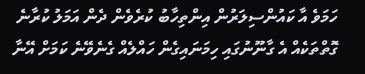ހަމަވެ އާ ކައުންސިލަރުން އިންތިހާބު ކުރެވެން ދެން އަމަލު ކުރާނެ ގޮތްތަކެއް އެ ގާނޫނުގައި ހިމަނައިގެން ހައްލެއް ގެނެވޭނެ ކަމަށް އޭނާ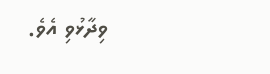ވިދާޅުވި އެވެ.